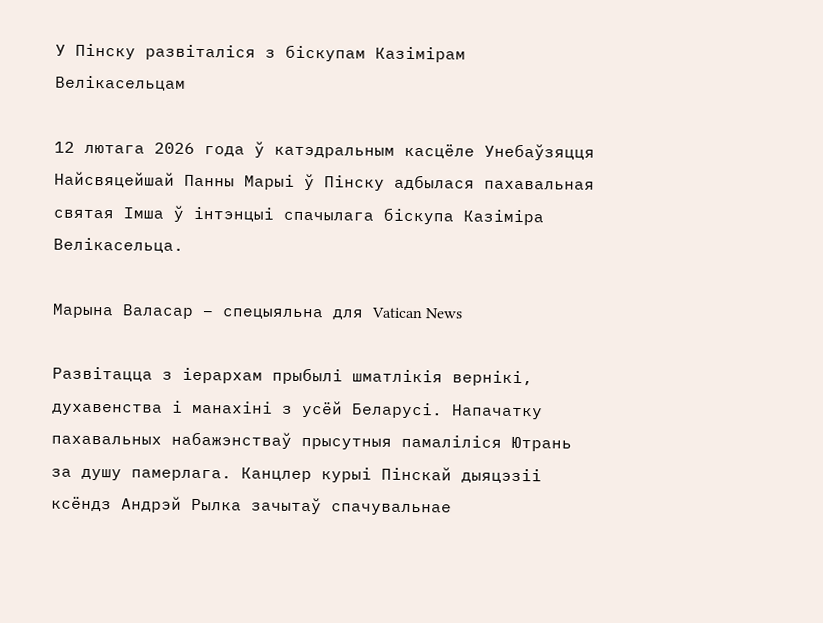У Пінску развіталіся з біскупам Казімірам Велікасельцам

12 лютага 2026 года ў катэдральным касцёле Унебаўзяцця Найсвяцейшай Панны Марыі ў Пінску адбылася пахавальная святая Імша ў інтэнцыі спачылага біскупа Казіміра Велікасельца.

Марына Валасар – спецыяльна для Vatican News

Развітацца з іерархам прыбылі шматлікія вернікі, духавенства і манахіні з усёй Беларусі. Напачатку пахавальных набажэнстваў прысутныя памаліліся Ютрань за душу памерлага. Канцлер курыі Пінскай дыяцэзіі ксёндз Андрэй Рылка зачытаў спачувальнае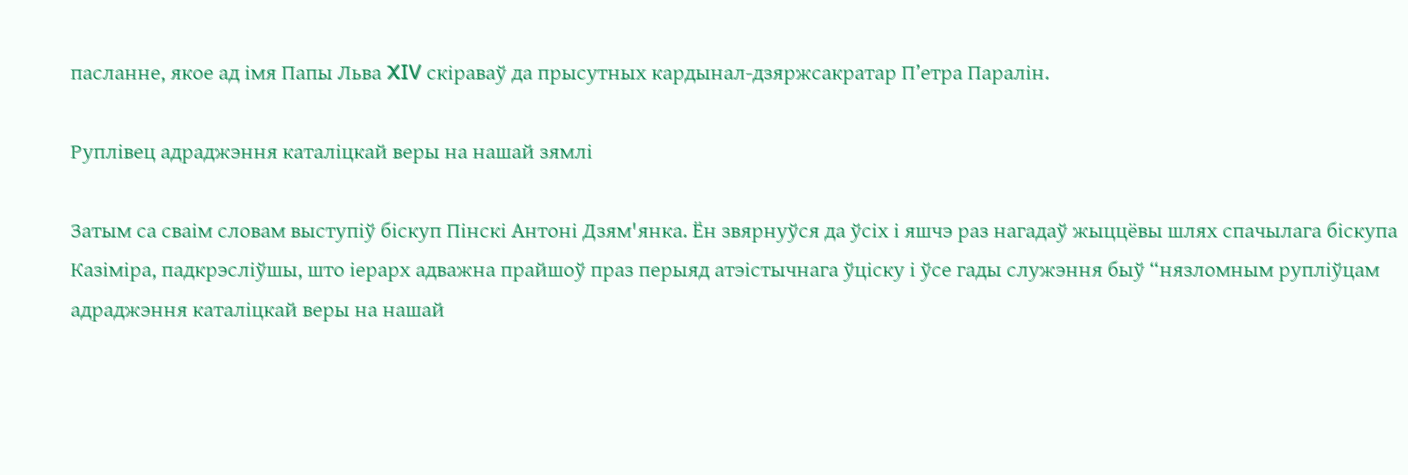пасланне, якое ад імя Папы Льва XIV скіраваў да прысутных кардынал-дзяржсакратар П’етра Паралін.

Руплівец адраджэння каталіцкай веры на нашай зямлі

Затым са сваім словам выступіў біскуп Пінскі Антоні Дзям'янка. Ён звярнуўся да ўсіх і яшчэ раз нагадаў жыццёвы шлях спачылага біскупа Казіміра, падкрэсліўшы, што іерарх адважна прайшоў праз перыяд атэістычнага ўціску і ўсе гады служэння быў “нязломным рупліўцам адраджэння каталіцкай веры на нашай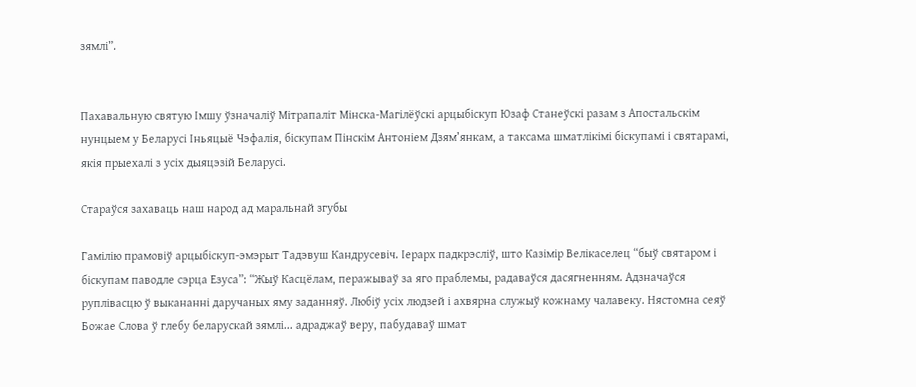зямлі”.


Пахавальную святую Імшу ўзначаліў Мітрапаліт Мінска-Магілёўскі арцыбіскуп Юзаф Станеўскі разам з Апостальскім нунцыем у Беларусі Іньяцыё Чэфалія, біскупам Пінскім Антоніем Дзям’янкам, а таксама шматлікімі біскупамі і святарамі, якія прыехалі з усіх дыяцэзій Беларусі.

Стараўся захаваць наш народ ад маральнай згубы

Гамілію прамовіў арцыбіскуп-эмэрыт Тадэвуш Кандрусевіч. Іерарх падкрэсліў, што Казімір Велікаселец “быў святаром і біскупам паводле сэрца Езуса”: “Жыў Касцёлам, перажываў за яго праблемы, радаваўся дасягненням. Адзначаўся руплівасцю ў выкананні даручаных яму заданняў. Любіў усіх людзей і ахвярна служыў кожнаму чалавеку. Нястомна сеяў Божае Слова ў глебу беларускай зямлі... адраджаў веру, пабудаваў шмат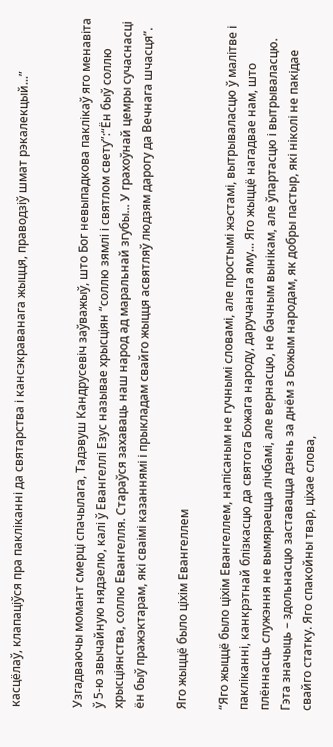касцёлаў, клапаціўся пра пакліканні да святарства і кансэкраванага жыцця, праводзіў шмат рэкалекцый...”


Узгадваючы момант смерці спачылага, Тадэвуш Кандрусевіч заўважыў, што Бог невыпадкова паклікаў яго менавіта ў 5-ю звычайную нядзелю, калі ў Евангеллі Езус называе хрысціян “соллю зямлі і святлом свету”:“Ён быў соллю хрысціянства, соллю Евангелля. Стараўся захаваць наш народ ад маральнай згубы... У грахоўнай цемры сучаснасці ён быў пражэктарам, які сваімі казаннямі і прыкладам свайго жыцця асвятляў людзям дарогу да Вечнага шчасця”.

Яго жыццё было ціхім Евангеллем

“Яго жыццё было ціхім Евангеллем, напісаным не гучнымі словамі, але простымі жэстамі, вытрываласцю ў малітве і пакліканні, канкрэтнай блізкасцю да святога Божага народу, даручанага яму... Яго жыццё нагадвае нам, што плённасць служэння не вымяраецца лічбамі, але вернасцю, не бачным вынікам, але ўпартасцю і вытрываласцю. Гэта значыць – здольнасцю заставацца дзень за днём з Божым народам, як добры пастыр, які ніколі не пакідае свайго статку. Яго спакойны твар, ціхае слова,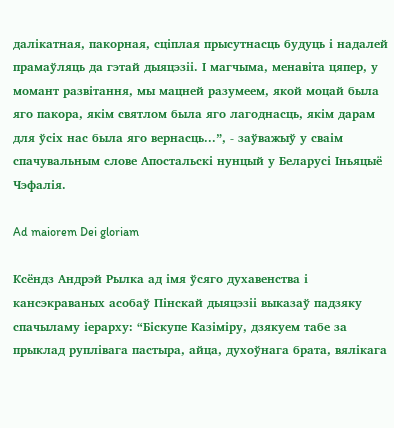далікатная, пакорная, сціплая прысутнасць будуць і надалей прамаўляць да гэтай дыяцэзіі. І магчыма, менавіта цяпер, у момант развітання, мы мацней разумеем, якой моцай была яго пакора, якім святлом была яго лагоднасць, якім дарам для ўсіх нас была яго вернасць...”, - заўважыў у сваім спачувальным слове Апостальскі нунцый у Беларусі Іньяцыё Чэфалія.

Ad maiorem Dei gloriam

Ксёндз Андрэй Рылка ад імя ўсяго духавенства і кансэкраваных асобаў Пінскай дыяцэзіі выказаў падзяку спачыламу іерарху: “Біскупе Казіміру, дзякуем табе за прыклад руплівага пастыра, айца, духоўнага брата, вялікага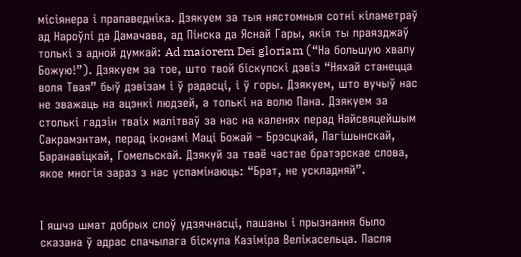місіянера і прапаведніка. Дзякуем за тыя нястомныя сотні кіламетраў ад Нароўлі да Дамачава, ад Пінска да Яснай Гары, якія ты праязджаў толькі з адной думкай: Ad maiorem Dei gloriam (“На большую хвалу Божую!”). Дзякуем за тое, што твой біскупскі дэвіз “Няхай станецца воля Твая” быў дэвізам і ў радасці, і ў горы. Дзякуем, што вучыў нас не зважаць на ацэнкі людзей, а толькі на волю Пана. Дзякуем за столькі гадзін тваіх малітваў за нас на каленях перад Найсвяцейшым Сакрамэнтам, перад іконамі Маці Божай – Брэсцкай, Лагішынскай, Баранавіцкай, Гомельскай. Дзякуй за тваё частае братэрскае слова, якое многія зараз з нас успамінаюць: “Брат, не ускладняй”.


І яшчэ шмат добрых слоў удзячнасці, пашаны і прызнання было сказана ў адрас спачылага біскупа Казіміра Велікасельца. Пасля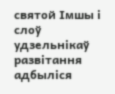святой Імшы і слоў удзельнікаў развітання адбыліся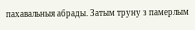пахавальныя абрады. Затым труну з памерлым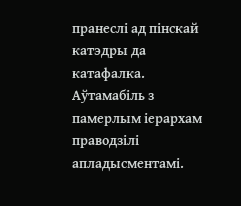пранеслі ад пінскай катэдры да катафалка. Аўтамабіль з памерлым іерархам праводзілі апладысментамі.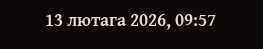13 лютага 2026, 09:57